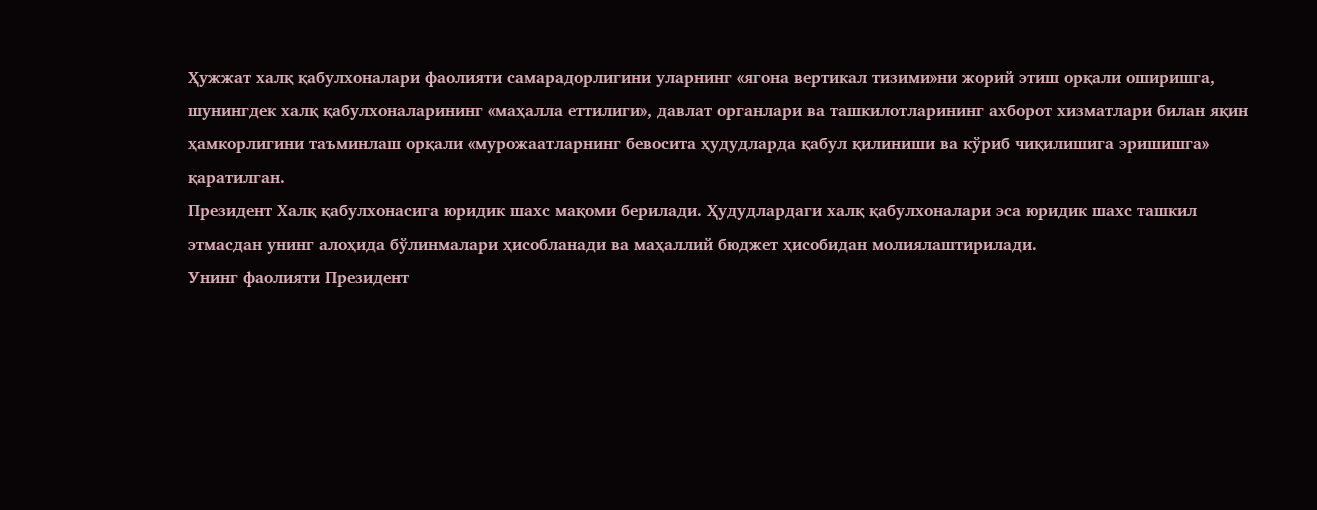Ҳужжат халқ қабулхоналари фаолияти самарадорлигини уларнинг «ягона вертикал тизими»ни жорий этиш орқали оширишга, шунингдек халқ қабулхоналарининг «маҳалла еттилиги», давлат органлари ва ташкилотларининг ахборот хизматлари билан яқин ҳамкорлигини таъминлаш орқали «мурожаатларнинг бевосита ҳудудларда қабул қилиниши ва кўриб чиқилишига эришишга» қаратилган.
Президент Халқ қабулхонасига юридик шахс мақоми берилади. Ҳудудлардаги халқ қабулхоналари эса юридик шахс ташкил этмасдан унинг алоҳида бўлинмалари ҳисобланади ва маҳаллий бюджет ҳисобидан молиялаштирилади.
Унинг фаолияти Президент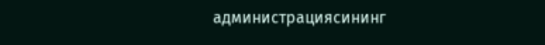администрациясининг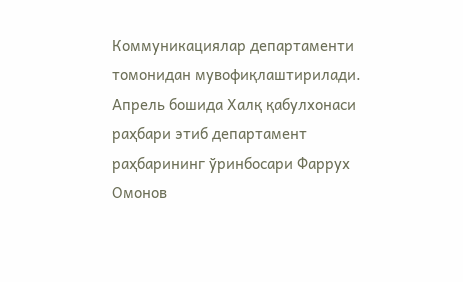Коммуникациялар департаменти томонидан мувофиқлаштирилади. Апрель бошида Халқ қабулхонаси раҳбари этиб департамент раҳбарининг ўринбосари Фаррух Омонов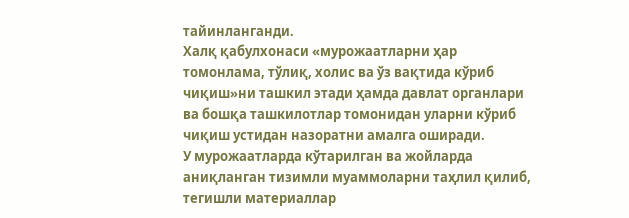тайинланганди.
Халқ қабулхонаси «мурожаатларни ҳар томонлама, тўлиқ, холис ва ўз вақтида кўриб чиқиш»ни ташкил этади ҳамда давлат органлари ва бошқа ташкилотлар томонидан уларни кўриб чиқиш устидан назоратни амалга оширади.
У мурожаатларда кўтарилган ва жойларда аниқланган тизимли муаммоларни таҳлил қилиб, тегишли материаллар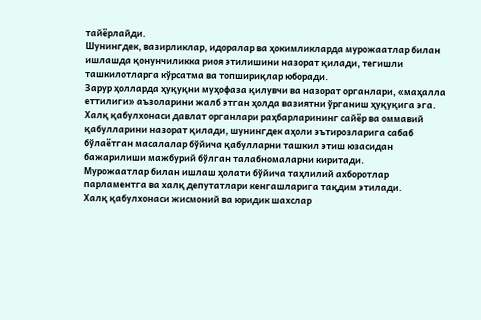тайёрлайди.
Шунингдек, вазирликлар, идоралар ва ҳокимликларда мурожаатлар билан ишлашда қонунчиликка риоя этилишини назорат қилади, тегишли ташкилотларга кўрсатма ва топшириқлар юборади.
Зарур ҳолларда ҳуқуқни муҳофаза қилувчи ва назорат органлари, «маҳалла еттилиги» аъзоларини жалб этган ҳолда вазиятни ўрганиш ҳуқуқига эга.
Халқ қабулхонаси давлат органлари раҳбарларининг сайёр ва оммавий қабулларини назорат қилади, шунингдек аҳоли эътирозларига сабаб бўлаётган масалалар бўйича қабулларни ташкил этиш юзасидан бажарилиши мажбурий бўлган талабномаларни киритади.
Мурожаатлар билан ишлаш ҳолати бўйича таҳлилий ахборотлар парламентга ва халқ депутатлари кенгашларига тақдим этилади.
Халқ қабулхонаси жисмоний ва юридик шахслар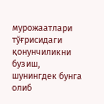мурожаатлари тўғрисидаги қонунчиликни бузиш, шунингдек бунга олиб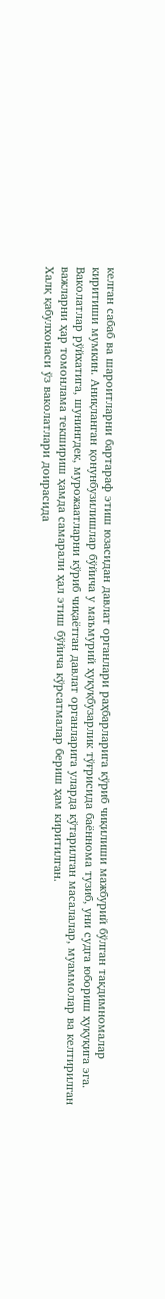келган сабаб ва шароитларни бартараф этиш юзасидан давлат органлари раҳбарларига кўриб чиқилиши мажбурий бўлган тақдимномалар киритиши мумкин. Аниқланган қонунбузилишлар бўйича у маъмурий ҳуқуқбузарлик тўғрисида баённома тузиб, уни судга юбориш ҳуқуқига эга.
Ваколатлар рўйхатига, шунингдек, мурожаатларни кўриб чиқаётган давлат органларига уларда кўтарилган масалалар, муаммолар ва келтирилган важларни ҳар томонлама текшириш ҳамда самарали ҳал этиш бўйича кўрсатмалар бериш ҳам киритилган.
Халқ қабулхонаси ўз ваколатлари доирасида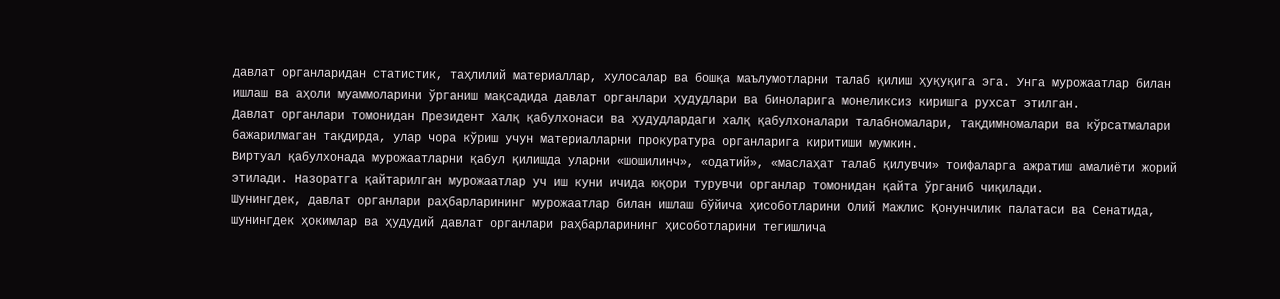давлат органларидан статистик, таҳлилий материаллар, хулосалар ва бошқа маълумотларни талаб қилиш ҳуқуқига эга. Унга мурожаатлар билан ишлаш ва аҳоли муаммоларини ўрганиш мақсадида давлат органлари ҳудудлари ва биноларига монеликсиз киришга рухсат этилган.
Давлат органлари томонидан Президент Халқ қабулхонаси ва ҳудудлардаги халқ қабулхоналари талабномалари, тақдимномалари ва кўрсатмалари бажарилмаган тақдирда, улар чора кўриш учун материалларни прокуратура органларига киритиши мумкин.
Виртуал қабулхонада мурожаатларни қабул қилишда уларни «шошилинч», «одатий», «маслаҳат талаб қилувчи» тоифаларга ажратиш амалиёти жорий этилади. Назоратга қайтарилган мурожаатлар уч иш куни ичида юқори турувчи органлар томонидан қайта ўрганиб чиқилади.
Шунингдек, давлат органлари раҳбарларининг мурожаатлар билан ишлаш бўйича ҳисоботларини Олий Мажлис Қонунчилик палатаси ва Сенатида, шунингдек ҳокимлар ва ҳудудий давлат органлари раҳбарларининг ҳисоботларини тегишлича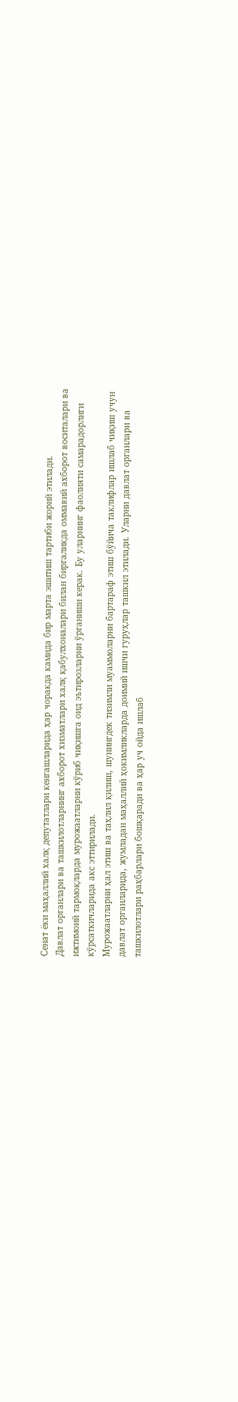Сенат ёки маҳаллий халқ депутатлари кенгашларида ҳар чоракда камида бир марта эшитиш тартиби жорий этилади.
Давлат органлари ва ташкилотларнинг ахборот хизматлари халқ қабулхоналари билан биргаликда оммавий ахборот воситалари ва ижтимоий тармоқларда мурожаатларни кўриб чиқишга оид эътирозларни ўрганиши керак. Бу уларнинг фаолияти самарадорлиги кўрсаткичларида акс эттирилади.
Мурожаатларни ҳал этиш ва таҳлил қилиш, шунингдек тизимли муаммоларни бартараф этиш бўйича таклифлар ишлаб чиқиш учун давлат органларида, жумладан маҳаллий ҳокимликларда доимий ишчи гуруҳлар ташкил этилади. Уларни давлат органлари ва ташкилотлари раҳбарлари бошқаради ва ҳар уч ойда ишлаб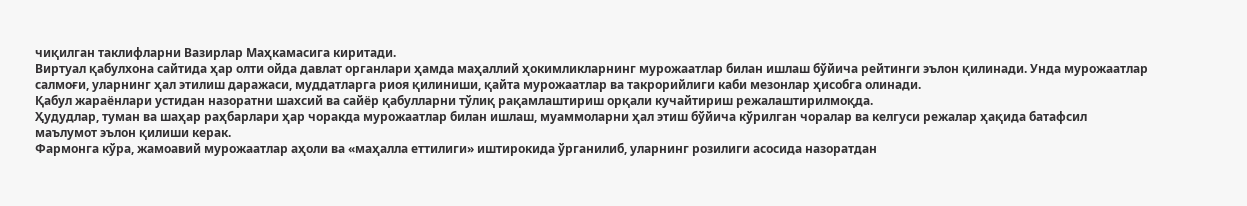чиқилган таклифларни Вазирлар Маҳкамасига киритади.
Виртуал қабулхона сайтида ҳар олти ойда давлат органлари ҳамда маҳаллий ҳокимликларнинг мурожаатлар билан ишлаш бўйича рейтинги эълон қилинади. Унда мурожаатлар салмоғи, уларнинг ҳал этилиш даражаси, муддатларга риоя қилиниши, қайта мурожаатлар ва такрорийлиги каби мезонлар ҳисобга олинади.
Қабул жараёнлари устидан назоратни шахсий ва сайёр қабулларни тўлиқ рақамлаштириш орқали кучайтириш режалаштирилмоқда.
Ҳудудлар, туман ва шаҳар раҳбарлари ҳар чоракда мурожаатлар билан ишлаш, муаммоларни ҳал этиш бўйича кўрилган чоралар ва келгуси режалар ҳақида батафсил маълумот эълон қилиши керак.
Фармонга кўра, жамоавий мурожаатлар аҳоли ва «маҳалла еттилиги» иштирокида ўрганилиб, уларнинг розилиги асосида назоратдан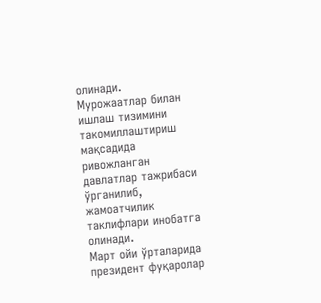олинади.
Мурожаатлар билан ишлаш тизимини такомиллаштириш мақсадида ривожланган давлатлар тажрибаси ўрганилиб, жамоатчилик таклифлари инобатга олинади.
Март ойи ўрталарида президент фуқаролар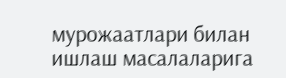мурожаатлари билан ишлаш масалаларига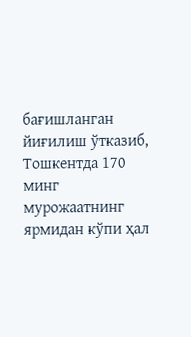бағишланган йиғилиш ўтказиб, Тошкентда 170 минг мурожаатнинг ярмидан кўпи ҳал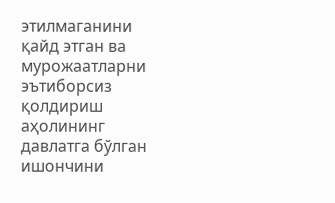этилмаганини қайд этган ва мурожаатларни эътиборсиз қолдириш аҳолининг давлатга бўлган ишончини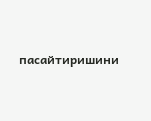пасайтиришини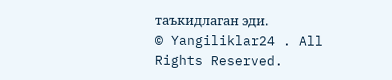таъкидлаган эди.
© Yangiliklar24 . All Rights Reserved.